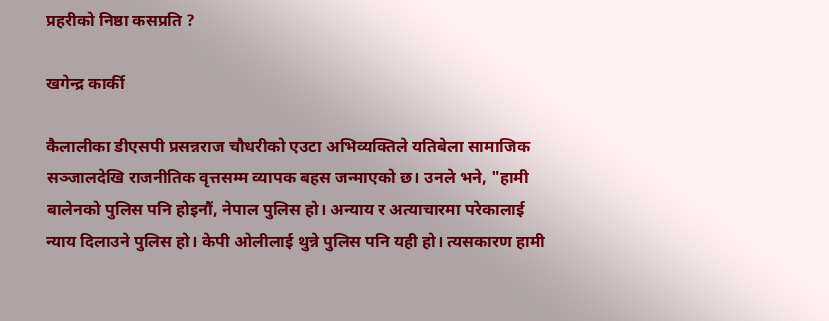प्रहरीको निष्ठा कसप्रति ?

खगेन्द्र कार्की

कैलालीका डीएसपी प्रसन्नराज चौधरीको एउटा अभिव्यक्तिले यतिबेला सामाजिक सञ्जालदेखि राजनीतिक वृत्तसम्म व्यापक बहस जन्माएको छ। उनले भने, "हामी बालेनको पुलिस पनि होइनौं, नेपाल पुलिस हो। अन्याय र अत्याचारमा परेकालाई न्याय दिलाउने पुलिस हो। केपी ओलीलाई थुन्ने पुलिस पनि यही हो। त्यसकारण हामी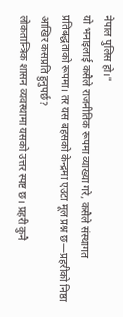नेपाल पुलिस हो।"
यो भनाइलाई कसैले राजनीतिक रूपमा व्याख्या गरे, कसैले संस्थागत प्रतिबद्धताको रूपमा। तर यस बहसको केन्द्रमा एउटा मूल प्रश्न छ—प्रहरीको निष्ठा आखिर कसप्रति हुनुपर्छ?
लोकतान्त्रिक शासन व्यवस्थामा यसको उत्तर स्पष्ट छ। प्रहरी कुनै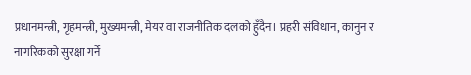प्रधानमन्त्री, गृहमन्त्री, मुख्यमन्त्री, मेयर वा राजनीतिक दलको हुँदैन। प्रहरी संविधान, कानुन र नागरिकको सुरक्षा गर्ने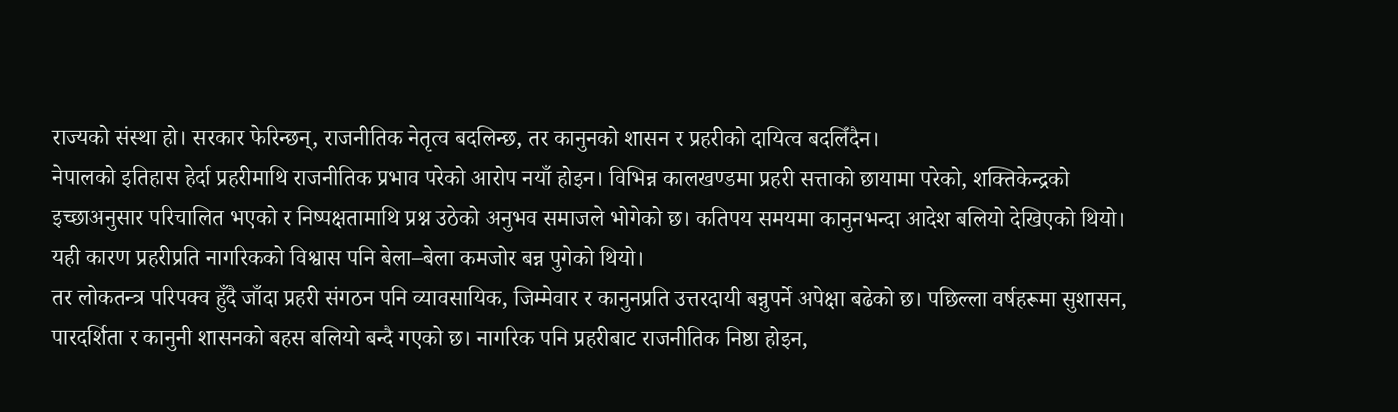राज्यको संस्था हो। सरकार फेरिन्छन्, राजनीतिक नेतृत्व बदलिन्छ, तर कानुनको शासन र प्रहरीको दायित्व बदलिँदैन।
नेपालको इतिहास हेर्दा प्रहरीमाथि राजनीतिक प्रभाव परेको आरोप नयाँ होइन। विभिन्न कालखण्डमा प्रहरी सत्ताको छायामा परेको, शक्तिकेन्द्रको इच्छाअनुसार परिचालित भएको र निष्पक्षतामाथि प्रश्न उठेको अनुभव समाजले भोगेको छ। कतिपय समयमा कानुनभन्दा आदेश बलियो देखिएको थियो। यही कारण प्रहरीप्रति नागरिकको विश्वास पनि बेला–बेला कमजोर बन्न पुगेको थियो।
तर लोकतन्त्र परिपक्व हुँदै जाँदा प्रहरी संगठन पनि व्यावसायिक, जिम्मेवार र कानुनप्रति उत्तरदायी बन्नुपर्ने अपेक्षा बढेको छ। पछिल्ला वर्षहरूमा सुशासन, पारदर्शिता र कानुनी शासनको बहस बलियो बन्दै गएको छ। नागरिक पनि प्रहरीबाट राजनीतिक निष्ठा होइन,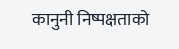कानुनी निष्पक्षताको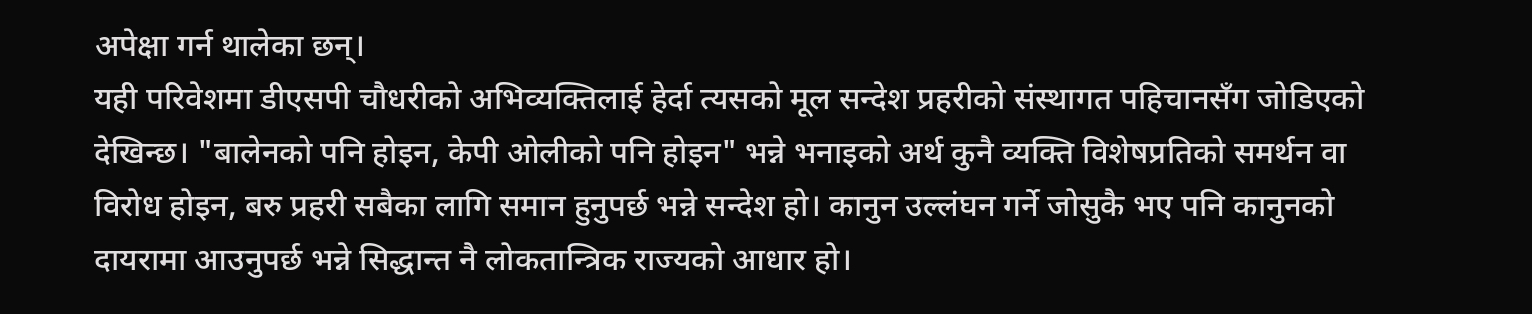अपेक्षा गर्न थालेका छन्।
यही परिवेशमा डीएसपी चौधरीको अभिव्यक्तिलाई हेर्दा त्यसको मूल सन्देश प्रहरीको संस्थागत पहिचानसँग जोडिएको देखिन्छ। "बालेनको पनि होइन, केपी ओलीको पनि होइन" भन्ने भनाइको अर्थ कुनै व्यक्ति विशेषप्रतिको समर्थन वा विरोध होइन, बरु प्रहरी सबैका लागि समान हुनुपर्छ भन्ने सन्देश हो। कानुन उल्लंघन गर्ने जोसुकै भए पनि कानुनको दायरामा आउनुपर्छ भन्ने सिद्धान्त नै लोकतान्त्रिक राज्यको आधार हो।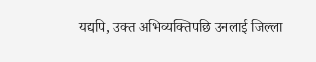यद्यपि, उक्त अभिव्यक्तिपछि उनलाई जिल्ला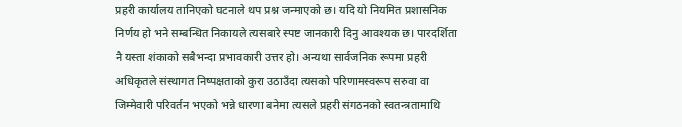प्रहरी कार्यालय तानिएको घटनाले थप प्रश्न जन्माएको छ। यदि यो नियमित प्रशासनिक निर्णय हो भने सम्बन्धित निकायले त्यसबारे स्पष्ट जानकारी दिनु आवश्यक छ। पारदर्शिता नै यस्ता शंकाको सबैभन्दा प्रभावकारी उत्तर हो। अन्यथा सार्वजनिक रूपमा प्रहरी अधिकृतले संस्थागत निष्पक्षताको कुरा उठाउँदा त्यसको परिणामस्वरूप सरुवा वा जिम्मेवारी परिवर्तन भएको भन्ने धारणा बनेमा त्यसले प्रहरी संगठनको स्वतन्त्रतामाथि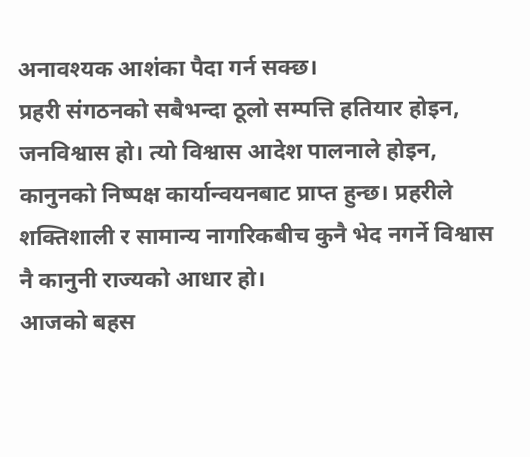अनावश्यक आशंका पैदा गर्न सक्छ।
प्रहरी संगठनको सबैभन्दा ठूलो सम्पत्ति हतियार होइन, जनविश्वास हो। त्यो विश्वास आदेश पालनाले होइन, कानुनको निष्पक्ष कार्यान्वयनबाट प्राप्त हुन्छ। प्रहरीले शक्तिशाली र सामान्य नागरिकबीच कुनै भेद नगर्ने विश्वास नै कानुनी राज्यको आधार हो।
आजको बहस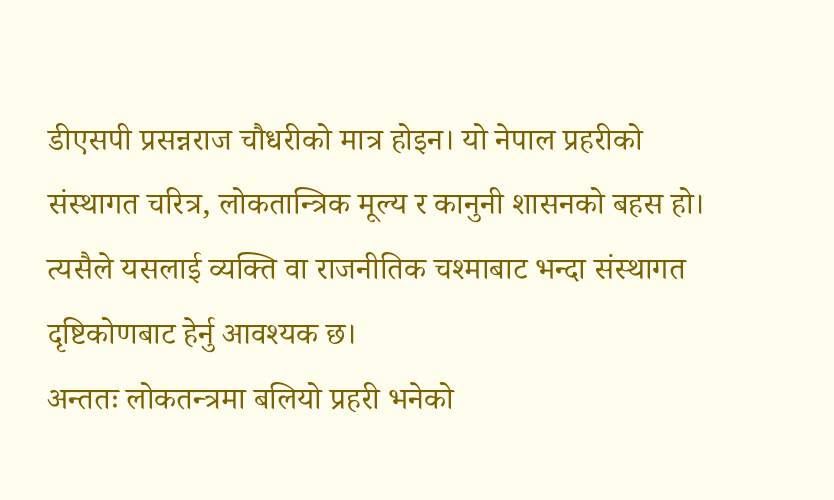डीएसपी प्रसन्नराज चौधरीको मात्र होइन। यो नेपाल प्रहरीको संस्थागत चरित्र, लोकतान्त्रिक मूल्य र कानुनी शासनको बहस हो। त्यसैले यसलाई व्यक्ति वा राजनीतिक चश्माबाट भन्दा संस्थागत दृष्टिकोणबाट हेर्नु आवश्यक छ।
अन्ततः लोकतन्त्रमा बलियो प्रहरी भनेको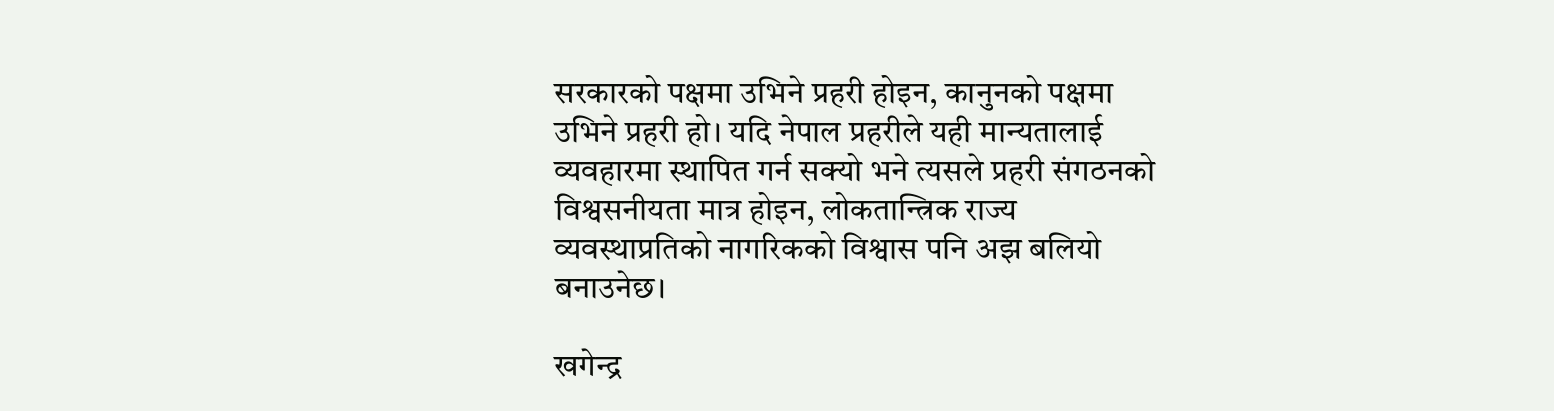सरकारको पक्षमा उभिने प्रहरी होइन, कानुनको पक्षमा उभिने प्रहरी हो। यदि नेपाल प्रहरीले यही मान्यतालाई व्यवहारमा स्थापित गर्न सक्यो भने त्यसले प्रहरी संगठनको विश्वसनीयता मात्र होइन, लोकतान्त्रिक राज्य व्यवस्थाप्रतिको नागरिकको विश्वास पनि अझ बलियो बनाउनेछ।

खगेन्द्र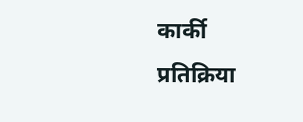कार्की
प्रतिक्रिया